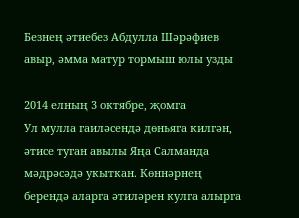Безнең әтиебез Абдулла Шәрәфиев авыр, әмма матур тормыш юлы узды

2014 елның 3 октябре, җомга
Ул мулла гаиләсендә дөньяга килгән, әтисе туган авылы Яңа Салманда мәдрәсәдә укыткан. Көннәрнең берендә аларга әтиләрен кулга алырга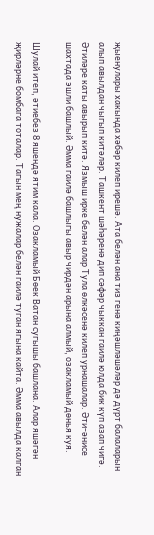җыенулары хакында хәбәр килеп ирешә. Ата белән ана тиз генә киңәшләшәләр дә дүрт балаларын алып авылдан чыгып китәләр. Ташкент шәһәренә дип сәфәр чыккан гаилә юлда бик күп азап чигә. Әтиләре каты авырып китә. Язмыш ирке белән алар Тула өлкәсенә килеп урнашалар. Әти-әнисе шахтада эшли башлый. Әмма гаилә башлыгы авыр чирдән арына алмый, озакламый дөнья куя.

Шулай итеп, әтиебез 8 яшендә ятим кала. Озакламый Бөек Ватан сугышы башлана. Алар яшәгән җирләрне бомбага тоталар. Тагын мең нужалар белән гаилә туган ягына кайта. Әмма авылда калган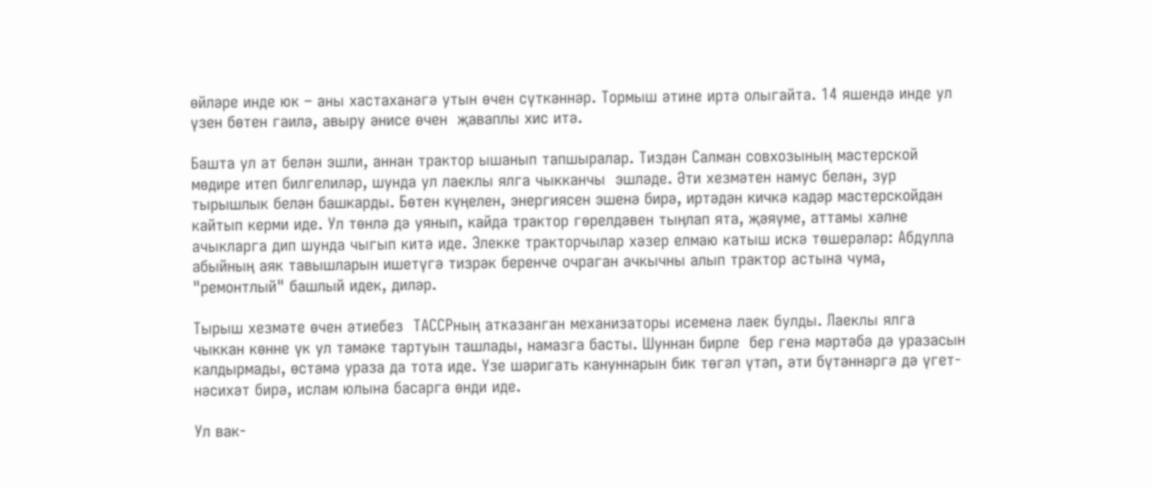өйләре инде юк – аны хастаханәгә утын өчен сүткәннәр. Тормыш әтине иртә олыгайта. 14 яшендә инде ул үзен бөтен гаилә, авыру әнисе өчен  җаваплы хис итә.

Башта ул ат белән эшли, аннан трактор ышанып тапшыралар. Тиздән Салман совхозының мастерской мөдире итеп билгелиләр, шунда ул лаеклы ялга чыкканчы  эшләде. Әти хезмәтен намус белән, зур тырышлык белән башкарды. Бөтен күңелен, энергиясен эшенә бирә, иртәдән кичкә кадәр мастерскойдан кайтып керми иде. Ул төнлә дә уянып, кайда трактор гөрелдәвен тыңлап ята, җәяүме, аттамы хәлне ачыкларга дип шунда чыгып китә иде. Элекке тракторчылар хәзер елмаю катыш искә төшерәләр: Абдулла абыйның аяк тавышларын ишетүгә тизрәк беренче очраган ачкычны алып трактор астына чума, "ремонтлый" башлый идек, диләр.

Тырыш хезмәте өчен әтиебез  ТАССРның атказанган механизаторы исеменә лаек булды. Лаеклы ялга чыккан көнне үк ул тәмәке тартуын ташлады, намазга басты. Шуннан бирле  бер генә мәртәбә дә уразасын калдырмады, өстәмә ураза да тота иде. Үзе шәригать кануннарын бик төгәл үтәп, әти бүтәннәргә дә үгет-нәсихәт бирә, ислам юлына басарга өнди иде.

Ул вак-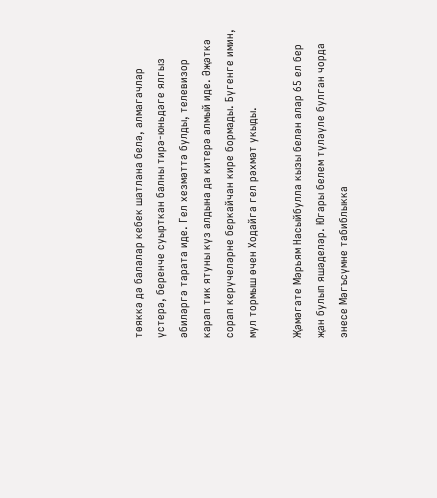төяккә дә балалар кебек шатлана белә, алмагачлар үстерә, беренче суырткан балны тирә-юньдәге ялгыз әбиләргә тарата иде. Гел хезмәттә булды, телевизор карап тик ятуны күз алдына да китерә алмый иде. Әҗәткә сорап керүчеләрне беркайчан кире бормады. Бүгенге имин, мул тормыш өчен Ходайга гел рәхмәт укыды.

Җәмәгате Мәрьям Насыйбулла кызы белән алар 65 ел бер җан булып яшәделәр. Югары белем түләүле булган чорда энесе Мәгъсүмне табиблыкка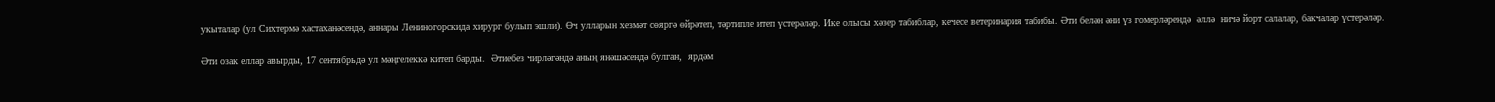укыталар (ул Сихтермә хастаханәсендә, аннары Лениногорскида хирург булып эшли). Өч улларын хезмәт сөяргә өйрәтеп, тәртипле итеп үстерәләр. Ике олысы хәзер табиблар, кечесе ветеринария табибы. Әти белән әни үз гомерләрендә  әллә  ничә йорт салалар, бакчалар үстерәләр.

Әти озак еллар авырды, 17 сентябрьдә ул мәңгелеккә китеп барды.  Әтиебез чирләгәндә аның янәшәсендә булган,  ярдәм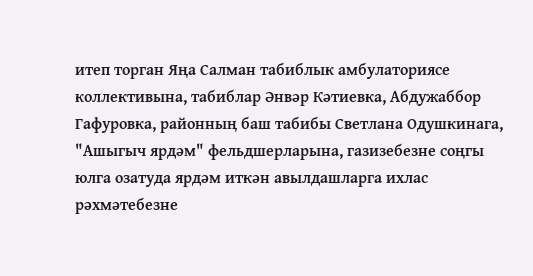итеп торган Яңа Салман табиблык амбулаториясе коллективына, табиблар Әнвәр Кәтиевка, Абдужаббор Гафуровка, районның баш табибы Светлана Одушкинага, "Ашыгыч ярдәм" фельдшерларына, газизебезне соңгы юлга озатуда ярдәм иткән авылдашларга ихлас рәхмәтебезне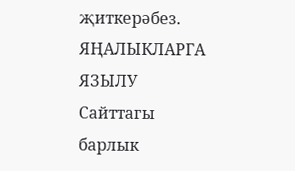җиткерәбез.
ЯҢАЛЫКЛАРГА ЯЗЫЛУ
Сайттагы барлык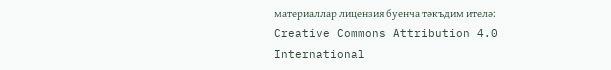материаллар лицензия буенча тәкъдим ителә:
Creative Commons Attribution 4.0 International